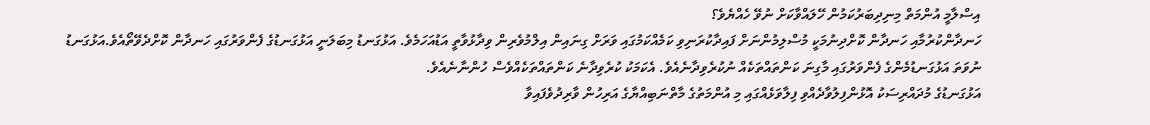އިސްލާމީ އުންމަތް މިނިދިބަރުކަމުން ހޭލައްވާކަށް ނުވޭ ހެއްޔެވެ؟
ހަނދާންކުރުމާއި ހަނދާން ކޮށްދިނުމަކީ މުސްލިމުންނަށް ފައިދާކުރަނިވި ކަމެއްކަމުގައި ވަރަށް ގިނައިން އިލްމުވެރިން ވިދާޅުވާތީ އަޑުއަހަމެވެ. އަޅުގަނޑު މިބަލަނީ އަޅުގަނޑުގެ ފެންވަރުގައި ހަނދާން ކޮށްދެވޭތޯއެވެ.އަޅުގަނޑު ނުވަތަ އަޅުގަނޑުމެންގެ ފެންވަރުގައި މާގިނަ ކަންތައްތަކެއް ނުކުރެވިދާނެއެވެ. އެކަމަކު ކުރެވިދާނެ ކަންތައްތަކެއްވެސް ހުންނާނެއެވެ.
އަޅުގަނޑުގެ މުދައްރިސަކު އޮޅުންފިލުވާދެއްވި ފިލާވަޅެއްގައި މި އުންމަތުގެ މާތްނަބިއްޔާގެ އަރިހުން ވާރިދުވެފައިވާ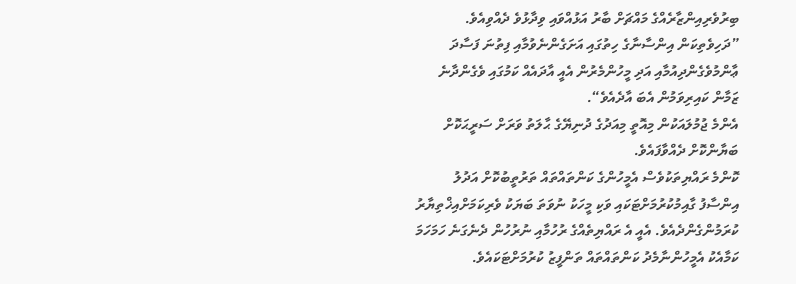ބިރުވެރިއިންޒާރެއްގެ މައްޗަށް ބާރު އަޅުއްވައި ވިދާޅުވެ ދެއްވިއެވެ. ”ދަހިވެތިކަން އިންސާނާގެ ހިތުގައި އަށަގެންނެވުމާއި ފިތުނަ ފަސާދަ ޢާންމުވެގެންދިއުމާއި އަދި މީހުންމެރުން އެއީ އާދައެއް ކަމުގައި ވެގެންދާނެ ޒަމާން ކައިރިވަމުން އެބަ އާދެއެވެ“.
އެންމެ ޖުމުލައަކުން މިއޮތީ މިއަދުގެ ދުނިޔޭގެ ޙާލަތު ވަރަށް ސަރީޙަކޮށް ބަޔާންކޮށް ދެއްވާފައެވެ.
ކޮންމެ ރައްޔިތަކުވެސް އެމީހުންގެ ކަންތައްތައް ތަރުތީބުކޮށް އަދުލު އިންސާފު ގާއިމުކުރުމަށްޓަކައި ވަކި މީހަކު ނުވަތަ ބަޔަކު ވެރިކަމަށްއިޚްތިޔާރު ކުރަމުންގެންދެއެވެ. އެއީ އެ ރައްޔިތެއްގެ ރުހުމާއި ނުރުހުން ދެނެގަނެ ހަމަހަމަ ކަމާއެކު އެމީހުންނާމެދު ކަންތައްތައް ތަންފީޒު ކުރުމަށްޓަކައެވެ.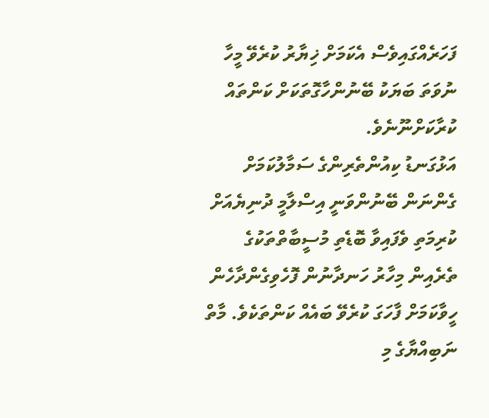ފަހަރެއްގައިވެސް އެކަމަށް ޚިޔާރު ކުރެވޭ މީހާ ނުވަތަ ބަޔަކު ބޭނުންހާގޮތަކަށް ކަންތައް ކުރާކަށްނޫނެވެ.
އަޅުގަނޑު ކިއުންތެރިންގެ ސަމާލުކަމަށް ގެންނަން ބޭނުންވަނީ އިސްލާމީ ދުނިޔެއަށް ކުރިމަތި ވެފައިވާ ބޮޑެތި މުސީބާތްތަކުގެ ތެރެއިން މިހާރު ހަނދާނުން ފޮހެވިގެންދާހެން ހީވާކަމަށް ފާހަގަ ކުރެވޭ ބައެއް ކަންތަކެވެ. މާތް ނަބިއްޔާގެ މި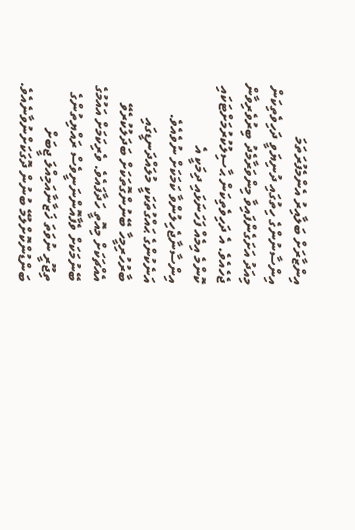އިންޒާރަށް ބަލާއިރު އެންމެފުރަތަމަ އިންސާނުންގެ ހިތުގައި ދުނިޔަވީ ދަހިވެތިކަން މިއަދު އަށަގެންފައިވާ މިންވަރާމެދު ބިރުވެރިވާން ޖެހެއެވެ. އެ ދަހިވެތިކަން ޙާސިލުކުރުމަށްޓަކައި ކޮންމެ އިމެއް ފަހަނަޅައި ދިމަކީ އެ އިންސާނާޖެހިލުންވާ ކަމަކަށް ނުވެއެވެ.
އަނެކުންގެ ޙައްގުތަކަކީ މުލައްދަނޑީގައި ބާރުހުރިމީހާ ބޭނުންގޮތަކަށް ބަދަލުކުރެވޭ އެއްޗަކަށް މިއޮތީ ހަދާފައެވެ. ވެރިކަމަށް އައުމުގެ ބޭނުމަކަށް ވެފާއޮންނަނީވެސް ރައްޔިތުންގެ ތިޖޫރީ ނުވަތަ ޚަޒާނާއަމިއްލަ ޖީބަށް ބަންޑުންކޮށްލުމޭ ބުނުން ދޮގަކަށްނުވާނެއެވެ.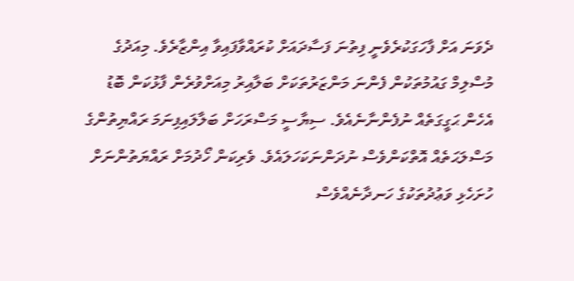ދެވަނަ އަށް ފާހަގަކުރެވެނީ ފިތުނަ ފަސާދައަށް ކުރައްވާފައިވާ އިންޒާރެވެ. މިއަދުގެ މުސްލިމް ގައުމުތަކުން ފެންނަ މަންޒަރުތަކަށް ބަލާއިރު މިއަށްވުރެން ފާޅުކަން ބޮޑު އެހެން ޙަގީގަތެއް ނުފެންނާނެއެވެ. ސިޔާސީ މަސްރަހަށް ބަލާލައިފިނަމަ ރައްޔިތުންގެ މަސްލަޙަތެއް އޮތްކަންވެސް ނުދަންނަކަހަލައެވެ. ވެރިކަން ހޯދުމަށް ރައްޔަތުންނަށް ހުށަހެޅި ވަޢުދުތަކުގެ ހަނދާނެއްވެސް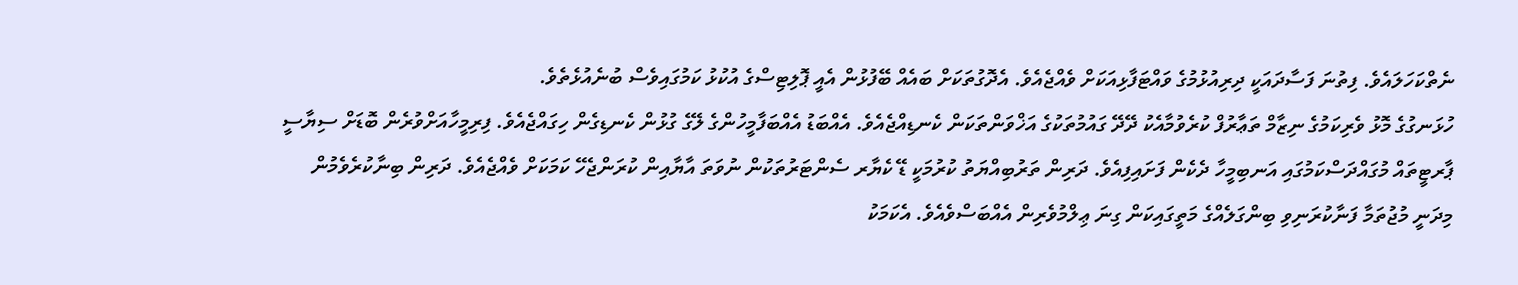ނެތްކަހަލައެވެ. ފިތުނަ ފަސާދައަކީ ދިރިއުޅުމުގެ ވައްޓަފާޅިއަކަށް ވެއްޖެއެވެ. އެދޮގުތަކަށް ބައެއް ބޭފުޅުން އެއީ ޕޮލިޓިސްގެ އުކުޅު ކަމުގައިވެސް ބުނެއުޅެތެވެ.
ހުޅަނގުގެ މޮޅު ވެރިކަމުގެ ނިޒާމް ތަޢާރުފް ކުރެވުމާއެކު ދޭދޭ ގައުމުތަކުގެ އަޚްވަންތަކަން ކެނޑިއްޖެއެވެ. އެއްބަޑު އެއްބަފާމީހުންގެ ލޭގެ ގުޅުން ކެނޑިގެން ހިގައްޖެއެވެ. ފިރިމީހާއަށްވުރެން ބޮޑަށް ސިޔާސީ ޕާރޓީތައް މުގައްދަސްކަމުގައި އަނބިމީހާ ދެކެން ފަށައިފިއެވެ. ދަރިން ތަރުބިއްޔަތު ކުރުމަކީ ޑޭ ކެޔާރ ސެންޓަރުތަކުން ނުވަތަ އާޔާއިން ކުރަންޖެހޭ ކަމަކަށް ވެއްޖެއެވެ. ދަރިން ބިނާކުރެވެމުން މިދަނީ މުޖުތަމާ ފަނާކުރަނިވި ބިންގަލެއްގެ މަތީގައިކަން ގިނަ ޢިލްމުވެރިން އެއްބަސްވެއެވެ. އެކަމަކު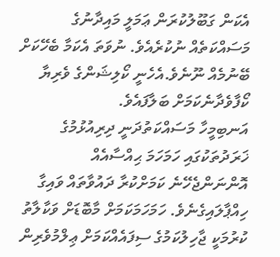އެކަން ގަބޫލުކުރަން ޢަމަލީ މައިދާނުގެ މަސައްކަތެއް ނުކުރެއެވެ. ނުވަތަ އެކަމާ ބެހޭކަށް ބޭނުމެއް ނޫނެވެ.އެހެނީ ކޯލިޝަންގެ ވެރިޔާ ކޯފާވެދާނެކަމަށް ބަލާފައެވެ.
އަނބިމީހާ މަސައްކަތުދަނީ ދިރިއުޅުމުގެ ޚަރަދުތަކުގައި ހަމަހަމަ ޙިއްސާއެއް އޮންނަންޖެހޭނެ ކަމަށްކުރާ ދައުވާތައް ވައިގާ ހިއްޕާލައިގެނެވެ. ހަމަހަމަކަމަށް މާބޮޑަށް ވަކާލާތު ކުރުމަކީ ޖާހިލުކަމުގެ ސިފައެއްކަމަށް ޢިލްމުވެރިން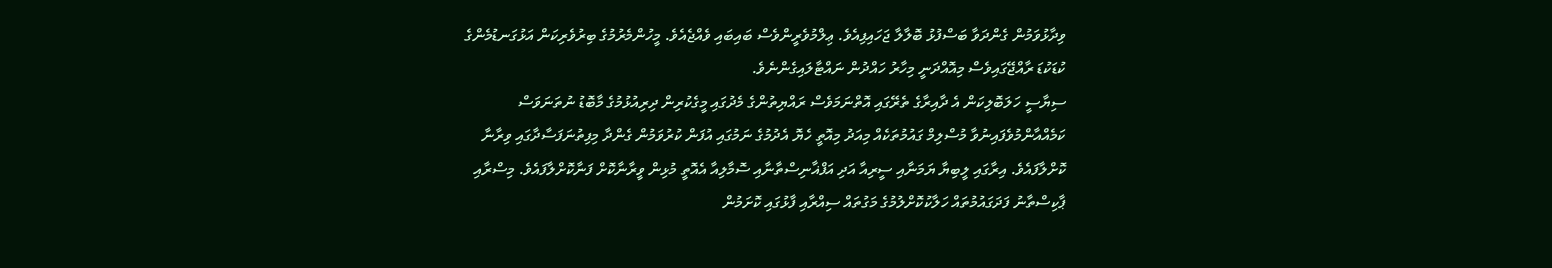ވިދާޅުވަމުން ގެންދަވާ ބަސްފުޅު ބޮލާލާ ޖަހައިފިއެވެ. ޢިލްމުވެރީންވެސް ބައިބައި ވެއްޖެއެވެ. މީހުންމެރުމުގެ ބިރުވެރިކަން އަޅުގަނޑުމެންގެ ކުޑަކުޑަ ރާއްޖޭގައިވެސް މިއޮއްދަނީ މިހާރު ހައްދުން ނައްޓާލައިގެންނެވެ.
ސިޔާސީ ހަލަބޮލިކަން އެ ދާއިރާގެ ތެރޭގައި އޮތްނަމަވެސް ރައްޔިތުންގެ މެދުގައި މީގެކުރިން ދިރިއުޅުމުގެ މާބޮޑު ނުތަނަވަސް ކަމެއްއާންމުވެފައިނުވާ މުސްލިމް ގައުމުތަކެއް މިއަދު މިއޮތީ ހެޔޮ އެދުމުގެ ނަމުގައި އުފަން ކުރުވަމުން ގެންދާ މިފިތުނަފަސާދާގައި ވިރާނާ ކޮށްލާފައެވެ. އިރާގައި ލީބިޔާ ޔަމަނާއި ސީރިއާ އަދި އަފްޣާނިސްތާނާއި ސޮމާލިއާ އެއޮތީ މުޅިން ވީރާނާކޮށް ފަނާކޮށްލާފައެވެ. މިސްރާއި ޕާކިސްތާނު ފަދަގައުމުތައް ހަލާކުކޮށްލުމުގެ މަގުތައް ސިއްރާއި ފާޅުގައި ކޮށަމުން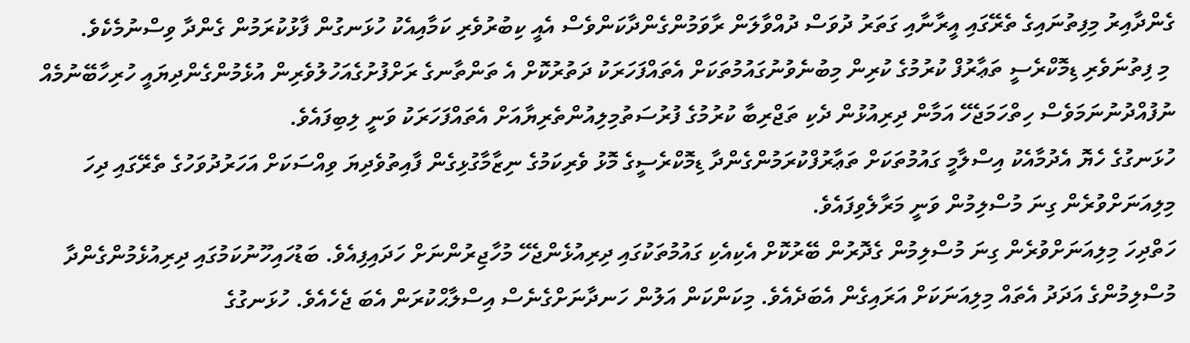ގެންދާއިރު މިފިތުނައިގެ ތެރޭގައި އީރާނާއި ގަތަރު ދުވަސް ދުއްވާލަން ރާވަމުންގެންދާކަންވެސް އެއީ ކިބުރުވެރި ކަމާއިއެކު ހުޅަނގުން ފާޅުކުރަމުން ގެންދާ ވިސްނުމެކެވެ.
 މި ފިތުނަވެރި ޑިމޮކްރެސީ ތަޢާރުފް ކުރުމުގެ ކުރިން މިބުނެވުނުގައުމުތަކަށް އެތައްފަހަރަކު ދަތުރުކޮށް އެ ތަންތާނގެ ރަށްފުށުގެއަހުލުވެރިން އުޅެމުންގެންދިޔައީ ހުރިހާބޭނުމެއް ނުފުއްދުނުނަމަވެސް ހިތްހަމަޖެހޭ އަމާން ދިރިއުޅުން ދެކި ތަޖްރިބާ ކުރުމުގެ ފުރުސަތުމިލިއުންތެރިޔާއަށް އެތައްފަހަރަކު ވަނީ ލިބިފައެވެ.
ހުޅަނގުގެ ހެޔޮ އެދުމާއެކު އިސްލާމީ ގައުމުތަކަށް ތަޢާރުފްކުރަމުންގެންދާ ޑިމޮކްރެސީގެ މޮޅު ވެރިކަމުގެ ނިޒާމާގުޅިގެން ފާއިތުވެދިޔަ ވިއްސަކަށް އަހަރުދުވަހުގެ ތެރޭގައި ދިހަ މިލިއަނަށްވުރެން ގިނަ މުސްލިމުން ވަނީ މަރާލެވިފައެވެ.
ހަތްދިހަ މިލިއަނަށްވުރެން ގިނަ މުސްލިމުން ގެދޮރުން ބޭރުކޮށް އެކިއެކި ގައުމުތަކުގައި ދިރިއުޅެންޖެހޭ މުހާޖިރުންނަށް ހަދައިފިއެވެ. ބަޑުހައިހޫނުކަމުގައި ދިރިއުޅެމުންގެންދާ މުސްލިމުންގެ އަދަދު އެތައް މިލިއަނަކަށް އަރައިގެން އެބަދެއެވެ. މިކަންކަން އަލުން ހަނދާނަށްގެނެސް އިސްލާޙްކުރަން އެބަ ޖެހެއެވެ. ހުޅަނގުގެ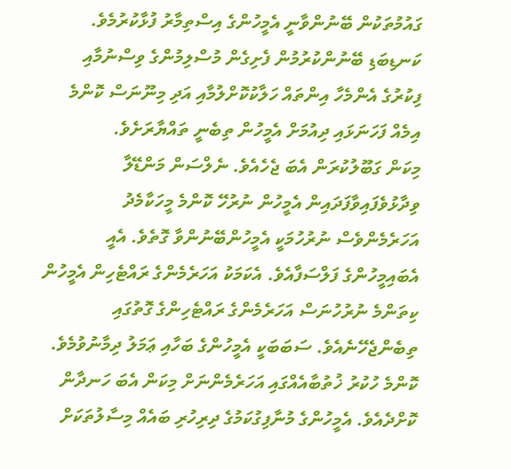ގައުމުތަކުން ބޭނުންވާނީ އެމީހުންގެ އިސްތިމާރު ފުޅާކުރުމެވެ. ކަނޑިބަޑި ބޭނުންކުރުމުން ފެށިގެން މުސްލިމުންގެ ވިސްނުމާއި ފިކުރުގެ އެންމެހާ އިންތައް ހަލާކުކޮށްލުމާއި އަދި މިނޫނަސް ކޮންމެ އިމެއް ފަހަނަޅައި ދިއުމަށް އެމީހުން ތިބެނީ ތައްޔާރަށެވެ.
މިކަން ގަބޫލުކުރަން އެބަ ޖެހެއެވެ. ނެލްސަން މަންޑޭލާ ވިދާޅުވެފައިވާފަދައިން އެމީހުން ނުރުހޭ ކޮންމެ މީހަކާމެދު އަހަރެމެންވެސް ނުރުހުމަކީ އެމީހުންބޭނުންވާ ގޮތެވެ. އެއީ އެބައިމީހުންގެ ފަލްސަފާއެވެ. އެކަމަކު އަހަރެމެންގެ ރައްޓެހިން އެމީހުން ކިތަންމެ ނުރުހުނަސް އަހަރެމެންގެ ރައްޓެހިންގެ ގޮތުގައި ތިބެންޖެހޭނެއެވެ. ސަބަބަކީ އެމީހުންގެ ބަހާއި ޢަމަލު ދިމާނުވުމެވެ. ކޮންމެ ހުކުރު ޚުތުބާއެއްގައި އަހަރެމެންނަށް މިކަން އެބަ ހަނދާން ކޮށްދެއެވެ. އެމީހުންގެ މުނާފިގުކަމުގެ ދިރިހުރި ބައެއް މިސާލުތަކަށް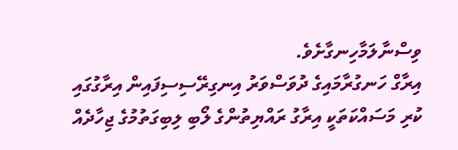ވިސްނާލަމާހިނގާށެވެ.
އިރާގް ހަނގުރާމައިގެ ދުވަސްވަރު އިނގިރޭސިސިފައިން އިރާގުގައި ކުރި މަސައްކަތަކީ އިރާގު ރައްޔިތުންގެ ލޯބި ލިބިގަތުމުގެ ޖިހާދެއް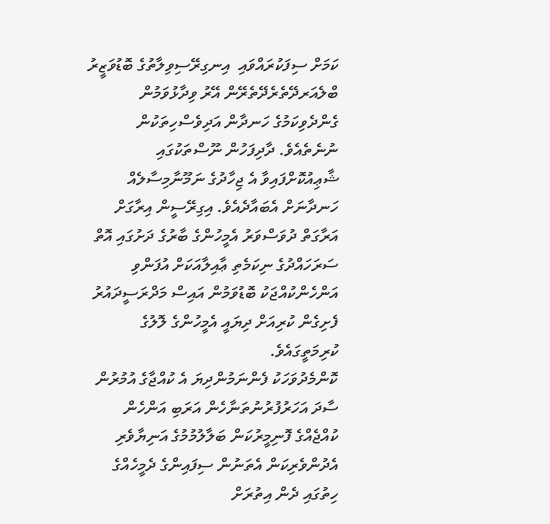ކަމަށް ސިފަކުރައްވައި  އިނގިރޭސިވިލާތުގެ ބޮޑުވަޒީރު ބްލެއަރދޭތެރެދޭތެރޭން އޭރު ވިދާޅުވަމުން ގެންދެވިކަމުގެ ހަނދާން އަދިވެސްހިތަކުން ނުނެތެއެވެ. ދާދިފަހުން ނޫސްތަކުގައި ޝާޢިއުކޮށްފައިވާ އެ ޖިހާދުގެ ނަމޫނާމިސާލެއް ހަނދާނަށް އެބައާދެއެވެ. އިގިރޭސީން އިރާގަށް އަރާގަތް ދުވަސްވަރު އެމީހުންގެ ބާރުގެ ދަށުގައި އޮތް ސަރަހައްދުގެ ނިކަމެތި ޢާއިލާއަކަށް އުފަންވި އަންހެންކުއްޖަކު ބޮޑުވަމުން އައިސް މަދްރަސީދައުރު ފެށިގެން ކުރިއަށް ދިޔައީ އެމީހުންގެ ލޮލުގެ ކުރިމަތީގައެވެ.
ކޮންމެދުވަހަކު ފެންނަމުންދިޔަ އެ ކުއްޖާގެ އުމުރުން ސާދަ އަހަރުފުރުނުތަނާހެން އަރަބި އަންހެން ކުއްޖެއްގެ ފޮނިމީރުކަން ބަލާލުމުމުގެ އަނިޔާވެރި އެދުންވެރިކަން އެތަނުން ސިފައިންގެ ދެމީހެއްގެ ހިތުގައި ދެން އިތުރަށް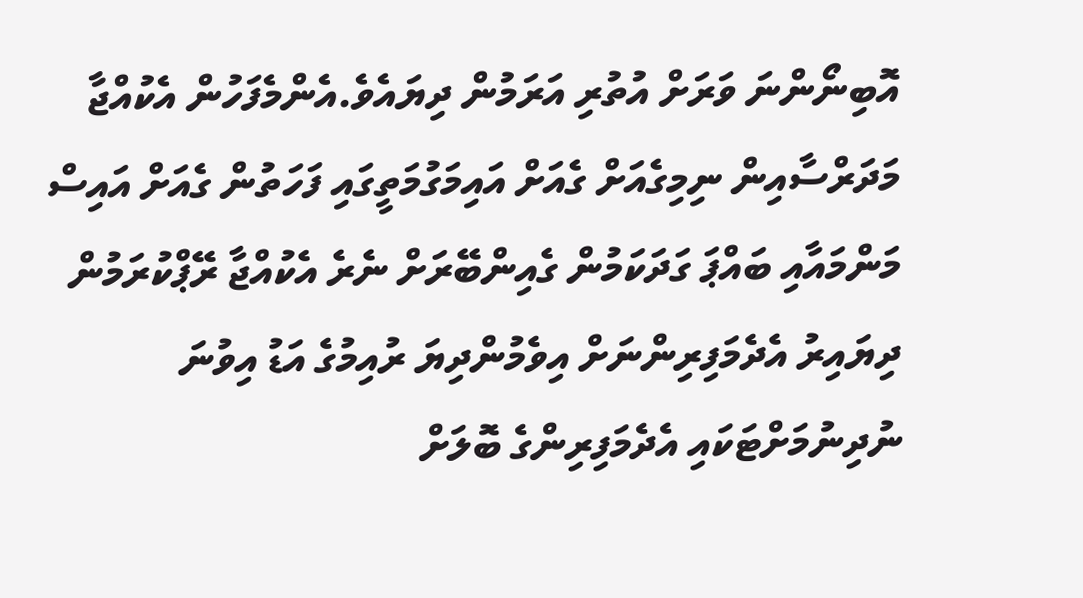އޮބިނޯންނަ ވަރަށް އުތުރި އަރަމުން ދިޔައެވެ.އެންމެފަހުން އެކުއްޖާ މަދަރްސާއިން ނިމިގެއަށް ގެއަށް އައިމަގުމަތީގައި ފަހަތުން ގެއަށް އައިސް މަންމައާއި ބައްޕަ ގަދަކަމުން ގެއިންބޭރަށް ނެރެ އެކުއްޖާ ރޭޕްކުރަމުން ދިޔައިރު އެދެމަފިރިންނަށް އިވެމުންދިޔަ ރުއިމުގެ އަޑު އިވުނަ ނުދިނުމަށްޓަކައި އެދެމަފިރިންގެ ބޮލަށް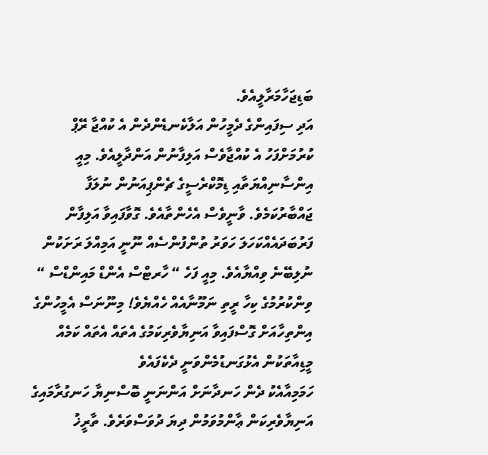ބަޑިޖަހާމަރާލީއެވެ.
އަދި ސިފައިންގެ ދެމީހުން އަލާކެނޑެންދެން އެ ކުއްޖާ ރޭޕް ކުރުމަށްފަހު އެ ކުއްޖާވެސް އަލިފާނުން އަންދާލީއެވެ. މިއީ އިންސާނިއްޔަތާއި ޑިމޮކްރެސީގެ ޗެންޕިއަނުން ނުލަފާ ޖައްބާރުކަމެވެ. ވާނީވެސް އެހެންތާއެވެ. ގޮވާފައިވާ އަލިފާން ފަރުބަދައެއްކަހަލަ ހަވަރު ތުންފުންސެއް ނޫނީ އަމިއްލަ ރަށަކުން ނުލިބޭނެ ވިއްޔާއެވެ. މިއީ ފަހެ “ ހާރޓްސް އެންޑް މައިންޑްސް “ ވިންކުރުމުގެ ކިހާ ރީތި ނަމޫނާއެއް ހެއްޔެވެ! މިނޫނަސް އެމީހުންގެ އިންތިހާއަށް ގޮސްފައިވާ އަނިޔާވެރިކަމުގެ އެތައް އެތައް ކަމެއް  މީޑިއާތަކުން އެޅުގަނޑުމެންވަނީ ދެކެފައެވެ
ހަމަމިއާއެކު ދެން ހަނދާނަށް އަންނަނީ ބޮސްނިޔާ ހަނގުރާމައިގެ އަނިޔާވެރިކަން ޢާންމުވަމުން ދިޔަ ދުވަސްވަރެވެ. ތާރީޚު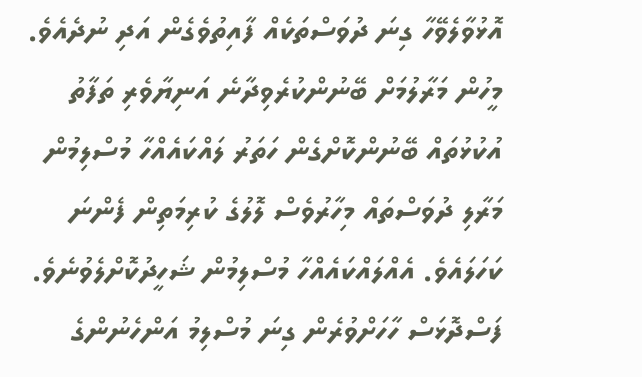އޮޅުވާލެވޭހާ ގިނަ ދުވަސްތަކެއް ފާއިތުވެގެން އަދި ނުދެއެވެ. މީހުން މަރާލުމަށް ބޭނުންކުރެވިދާނެ އަނިޔާވެރި ތަފާތު އުކުޅުތައް ބޭނުންކޮށްގެން ހަތަރު ލައްކައެއްހާ މުސްލިމުން މަރާލި ދުވަސްތައް މިހާރުވެސް ލޮލުގެ ކުރިމަތިން ފެންނަ ކަހަލައެވެ. އެއްލައްކައެއްހާ މުސްލިމުން ޝަހީދުކޮށްލެވުނެވެ. ފަސްދޮޅަސް ހާހަށްވުރެން ގިނަ މުސްލިމު އަންހެނުންގެ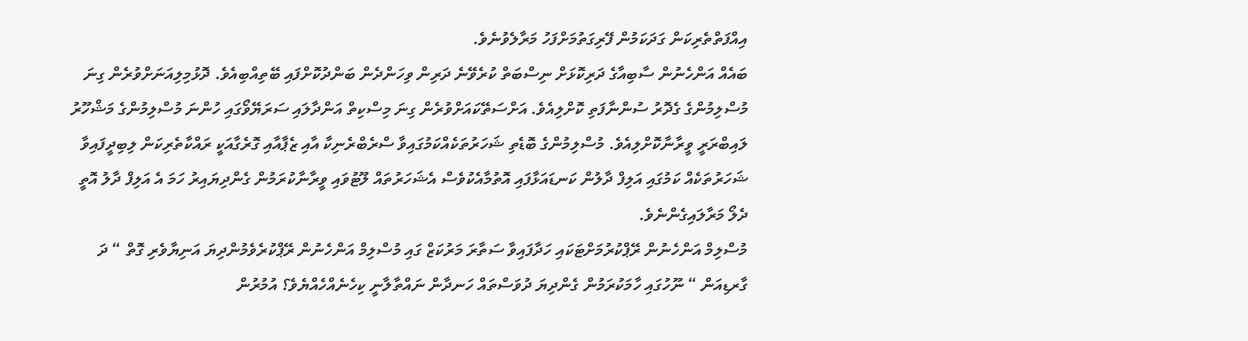އިއްފަތްތެރިކަން ގަދަކަމުން ފޭރިގަތުމަށްފަހު މަރާލެވުނެވެ.
ބައެއް އަންހެނުން ސާބިއާގެ ދަރިކޮޅަށް ނިސްބަތް ކުރެވޭނެ ދަރިން ވިހަންދެން ބަންދުކޮށްފައި ބޭތިއްބިއެވެ. ދޮޅުމިލިއަނަށްވުރެން ގިނަ މުސްލިމުންގެ ގެދޮރު ސުންނާފަތި ކޮށްލިއެވެ. އަށްސަތޭކައަށްވުރެން ގިނަ މިސްކިތް އަންދާލައި ސަރަޔޭވޯގައި ހުންނަ މުސްލިމުންގެ މަޝްހޫރު ލައިބްރަރީ ވީރާނާކޮށްލިއެވެ. މުސްލިމުންގެ ބޮޑެތި ޝަހަރުތަކެއްކަމުގައިވާ ސްރެބްރެނިކާ އާއި ޒެޕާއާއި ގޮރެގާއަކީ ރައްކާތެރިކަން ލިބިދީފައިވާ ޝަހަރުތަކެއް ކަމުގައި އަލިފް ދާލުން ކަނޑައަޅާފައި އޮތުމާއެކުވެސް އެޝަހަރުތައް ލޫޓުވައި ވީރާނާކުރަމުން ގެންދިޔައިރު ހަމަ އެ އަލިފް ދާލު އޮތީ ދެލޯ މަރާލައިގެންނެވެ.
މުސްލިމް އަންހެނުން ރޭޕްކުރުމަށްޓަކައި ހަދާފައިވާ ސަތާރަ މަރުކަޒް ގައި މުސްލިމް އަންހެނުން ރޭޕްކުރެވެމުންދިޔަ އަނިޔާވެރި ގޮތް “ ދަ ގާރޑިއަން “ ނޫހުގައި ހާމަކުރަމުން ގެންދިޔަ ދުވަސްތައް ހަނދާން ނައްތާލާނީ ކިހެނެއްހެއްޔެވެ؟ އުމުރުން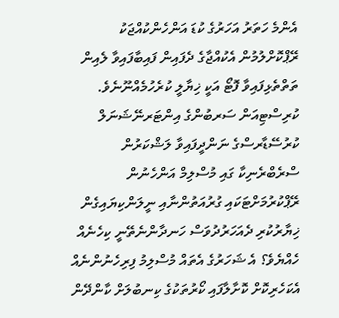އެންމެ ހަތަރު އަހަރުގެ ކުޑަ އަންހެންކުއްޖަކު ރޭޕްކޮށްލުމުން އެކުއްޖާގެ ދެފައިން ފައިބާފައިވާ ލެއިން ތަތްތެޅިފައިވާ ފޮޓޯ އަކީ ޚިޔާލީ ކުރެހުމެއްނޫނެވެ. ކުރިސްޓިއަން ސަރބުންގެ އިންޓަރނޭޝަނަލް ކުރުސޭޑާރސްގެ ނަންދީފައިވާ ލަޝްކަރުން ސްރެބްރެނިކާ ގައި މުސްލިމް އަންހެނުން ރޭޕްކުރުމަށްޓަކައި ގުރުއަތުންނާއި ނީލަންކިޔައިގެން ޚިޔާރުކުރި ދެއަހަރުދުވަސް ހަނދާންނެތޭނީ ކިހެނެއް ހެއްޔެވެ؟ އެ ޝަހަރުގެ އެތައް މުސްލިމު ފިރިހެނުންނެއް އެކަހެރިކޮށް ކޮށާލާފައި ކޯރުތަކުގެ ކިނބުލަށް ކާންދޭން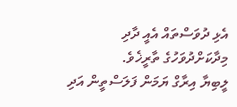އެޅި ދުވަސްތައް އެއީ ދާދި މިދާކަށްދުވަހުގެ ތާރީޚެވެ.
ލީބިޔާ އިރާގް ޔަމަން ފަލަސްތީން އަދި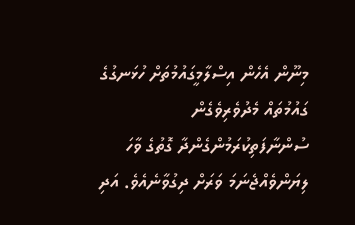މިނޫން އެހެން އިސްލާމީގައުމުތަށް ހުޅަނގުގެ ގައުމުތައް މެދުވެރިވެގެން ސުންނާފަތިކުރަމުންގެންދާ ގޮތުގެ ވާހަ ލިޔަންވެއްޖެނަމަ ވަރަށް ދިގުވާނެއެވެ. އަދި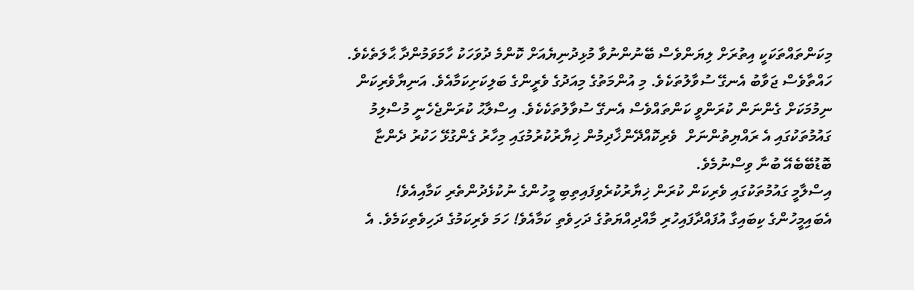މިކަންތައްތަކަކީ އިތުރަށް ލިޔަންވެސް ބޭނުންނުވާ މުޅިދުނިޔެއަށް ކޮންމެ ދުވަހަކު ހާމަވަމުންދާ ޙާލަތެކެވެ.
ހައްތާވެސް ޖަވާބު އެނގޭ ސުވާލުތަކެވެ. މި އުންމަތުގެ މިއަދުގެ ވެރީންގެ ބަލިކަށިކަމާއެވެ. އަނިޔާވެރިކަން ނިމުމަކަށް ގެންނަން ކުރަންވީ ކަންތައްވެސް އެނގޭ ސުވާލުތަކެކެވެ. އިސްލާޙު ކުރަންޖެހެނީ މުސްލިމު ގައުމުތަކުގައި އެ ރައްޔިތުންނަށް  ވެރިކޮއްދޭންޚާދިމުން ޚިޔާރުކުރުމުގައި މިހާރު ގެންގުޅޭ ހަކުރު ދެންޏާ ބޮޑުބޭބެއޭ ބުނާ ވިސްނުމެވެ.
އިސްލާމީ ގައުމުތަކުގައި ވެރިކަން ކުރަން ޚިޔާރުކުރެވިފައިތިބި މީހުންގެ ނުކުޅެދުންތެރި ކަމާއިއެވެ! އެބައިމީހުންގެ ކިބައިގާ އުފައްދާފައިހުރި މާއްދިއްޔަތުގެ ދަހިވެތި ކަމާއެވެ! ހަމަ ވެރިކަމުގެ ދަހިވެތިކަމެވެ. އެ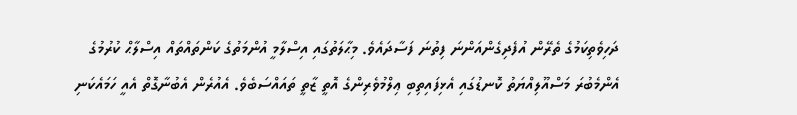ދަހިވެތިކަމުގެ ތެރޭން އުފެދިގެންއަންނަ ފިތުނަ ފަސާދައެވެ. މިޙާލަތުގައި އިސްލާމީ އުންމަތުގެ ކަންތައްތައް އިސްލާޙް ކުރުމުގެ އެންމެބުރަ މަސްއޫލިއްޔަތު ކޮނޑުގައި އެޅިފައިތިބި ޢިލްމުވެރިންގެ އޮތީ ޒާތީ ތައައްސަބެވެ. އެއުރެން އެބުނާގޮތް އެއީ ހަމައެކަނި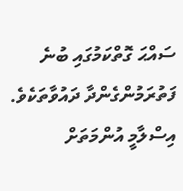ސައްޙަ ގޮތްކަމުގައި ބުނެ ފަތުރަމުންގެންދާ ދައުވާތަކެވެ.
އިސްލާމީ އުންމަތަށް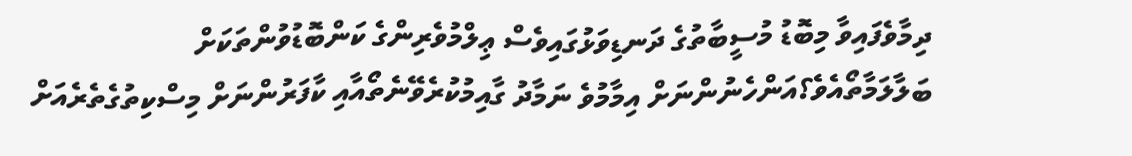ދިމާވެފައިވާ މިބޮޑު މުސީބާތުގެ ދަނޑިވަޅުގައިވެސް ޢިލްމުވެރިންގެ ކަންބޮޑުވުންތަކަށް ބަލާލަމާތޯއެވެ؟އަންހެނުންނަށް އިމާމުވެ ނަމާދު ގާއިމުކުރެވޭނެތޯއާއި ކާފަރުންނަށް މިސްކިތުގެތެރެއަށް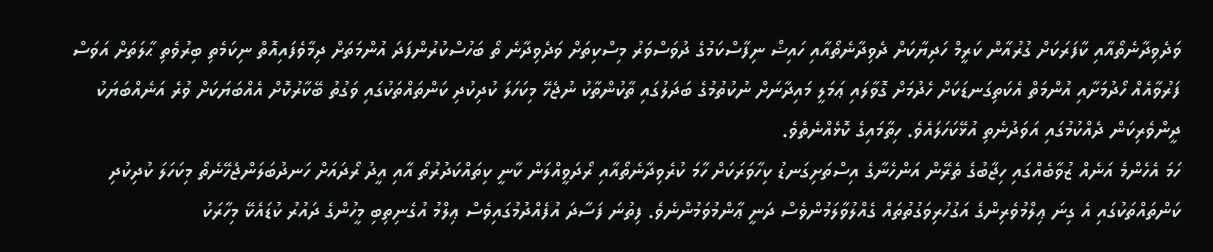ވަދެވިދާނެތޯއާއި ކާފަރަކަށް ގުރުއާން ކަރީމް ހަދިޔާކަށް ދެވިދާނެތޯއާއި ހައިޟް ނިފާސްކަމުގެ ދުވަސްވަރު މިސްކިތަށް ވަދެވިދާނެ ތޯ ބަހުސްކުރުންފަދަ އުންމަތަށް ދިމާވެފައިއޮތް ނިކަމެތި ބިރުވެތި ޙާލަތަށް އަވަސް ފަރުވާއެއް ހޯދުމަށާއި އުންމަތް އެކަތިގަނޑަކަށް ހެދުމަށް ގޮވާލައި ޢަމަލީ މައިދާނަށް ނުކުތުމުގެ ބަދަލުގައި ތާކުންތާކު ނުޖެހޭ މިކަހަލަ ކުދިކުދި ކަންތައްތަކުގައި ވަގުތު ބޭކާރުކޮށް އެއްބަޔަކަށް ވުރެ އަނެއްބަޔަކު ދީންވެރިކަން ދެއްކުމުގައި އަވަދުނެތި އުޅޭކަހަލައެވެ. ހިތާމައިގެ ކޮޅެއްނެތެވެ.
ހަމަ އެހެންމެ އަނެއް ޒުވާބެއްގައި ހިޖާބުގެ ތެރޭން އަންހެނާގެ އިސްތަށިގަނޑު ކިހާވަރަކަށް ހާމަ ކުރެވިދާނެތޯއާއި ރޯދަވީއްލަން ކާނީ ކިތައްކަދުރުތޯ އާއި އީދު ރޯދައަށް ހަނދުބަލަންޖެހޭނެތޯ މިކަހަލަ ކުދިކުދި ކަންތައްތަކުގައި އެ ގިނަ ޢިލްމުވެރިންގެ އަގުހުރިވަގުތުތައް ގެއްލުވާލަމުންވެސް ދަނީ ޢާންމުވަމުންނެވެ. ފިތުނަ ފަސާދަ އުފެއްދުމުގައިވެސް ޢިލްމު އުގެނިތިބި މީހުންގެ ދައުރު ކުޑައެކޭ މިހާރަކު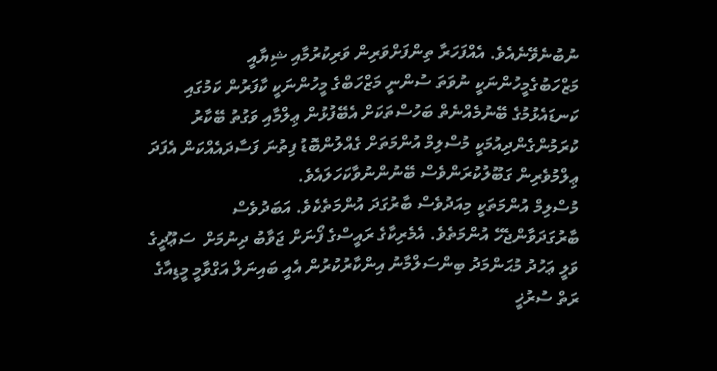ނުބުނެވޭނެއެވެ. އެއްފަހަރާ ތިންފަށްވަރިން ވަރިކުރުމާއި ޝިޔާއީ މަޒްހަބުގެމީހުންނަކީ ނުވަތަ ސުންނީ މަޒްހަބްގެ މީހުންނަކީ ކާފަރުން ކަމުގައި ކަނޑައެޅުމުގެ ބޭނުމެއްނެތް ބަހުސްތަކަށް އެބޭފުޅުން ޢިލްމާއި ވަގުތު ބޭކާރު ކުރަމުންގެންދިއުމަކީ މުސްލިމް އުންމަތަށް ގެއްލުންބޮޑު ފިތުނަ ފަސާދައެއްކަން އެފަދަ ޢިލްމުވެރިން ގަބޫލުކުރަންވެސް ބޭނުންނުވާކަހަލައެވެ.
މުސްލިމް އުންމަތަކީ މިއަދުވެސް ބާރުގަދަ އުންމަތެކެވެ. އަބަދުވެސް ބާރުގަދަވާންޖެހޭ އުންމަތެވެ. އެމެރިކާގެ ރައީސްގެ ފޯނަށް ޖަވާބު ދިނުމަށް  ސަޢޫދީގެ ވަލީ ޢަހުދު މުޙަންމަދު ބިންސަލްމާނު އިންކާރުކުރުން އެއީ ބައިނަލް އަގްވާމީ މީޑިއާގެ ރަތް ސުރުޚީ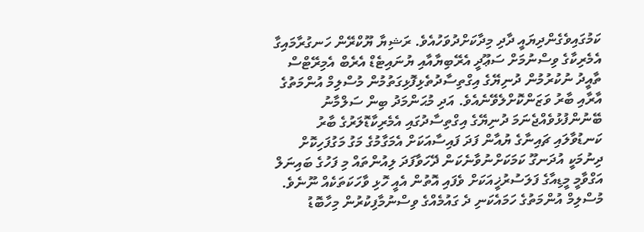ކަމުގައިވެގެންދިޔައީ ދާދި މިދާކަށްދުވަހުއެވެ. ރަޝިޔާ ޔޫކްރޭން ހަނގުރާމައިގާ އެމެރިކާގެ ވިސްނުމަށް ސަޢޫދީ އެރޭބިޔާއާއި ޔުނައިޓެޑް އެރެބް އެމިރޭޓްސް ތާއީދު ނުކުރުމުން ދުނިޔޭގެ އިގްތިސާދުތެޅިފޮޅިގަތުމުން މުސްލިމް އުންމަތުގެ އާރާއި ބާރު ވަޒަންކޮށްލެވޭނެއެވެ. އަދި މުޙަންމަދު ބިން ސަލްމާނު ބޭނުންފުޅުވެއްޖެނަމަ ދުނިޔޭގެ އިގްތިސާދުގައި އެމެރިކާޑޮލަރުގެ ބާރު ކަނޑުވާލައި ޗައިނާގެ ޔުއާން ފަދަ ފައިސާއަކަށް އެމަގާމުގެ މަގު މަގުފަހިކޮށް ދިނުމަކީ އުދަނގޫ ކަމަކަށްނުވާނެކަން ދޭހަވާފަދަ ލިއުންތައް މި ފަހުގެ ބައިނަލް އަގްވާމީ މީޑިއާގެ ފަލަސުރުޚީއަކަށް ވެފައި އޮތުން އެއީ ހޮޅި ވާހަކަތަކެއް ނޫނެވެ.
މުސްލިމް އުންމަތުގެ ހަމައެކަނި ދެ ގައުމެއްގެ ވިސްނުމާފިކުރުން މިހާބޮޑު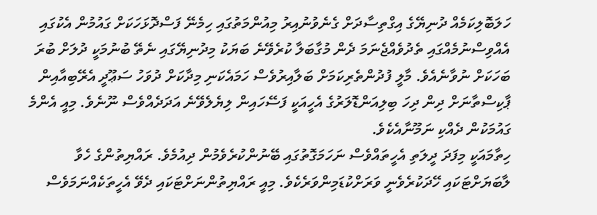ހަލަބޮލިކަމެއް ދުނިޔޭގެ އިގްތިސާދަށް ގެނެވުނުއިރު މިއުންމަތުގައި ހިމެނޭ ފަސްދޮޅަހަކަށް ގައުމުން އެކުގައި އެއްވިސްނުމެއްގައި ތެދުވެއްޖެނަމަ ދެން މުގާބަލާ ކުރެވޭނެ ބަޔަކު މިދުނިޔޭގައި ނެތޭ ބުނުމަކީ ދުލަށް ބުރަ ބަހަކަށް ނުވާނެއެވެ. މާލީ ފުދުންތެރިކަމަށް ބަލާއިރުވެސް ހަމައެކަނި މިދާކަށް ދުވަހު ސަޢޫދީ އެރޭބިއާއިން ޕާކިސްތާނަށް ދިން ދިހަ ބިލިއަންޑޮލަރުގެ އެހީއަކީ ފަސޭހައިން ލިޔެލެވޭނެ އަދަދެއްވެސް ނޫނެވެ. މިއީ އެންމެ ގައުމަކުން ދެއްކި ނަމޫނާއެކެވެ.
ހިތާމައަކީ މިފަދަ ދީލަތި އެހީތައްވެސް ނަހަމަގޮތުގައި ބޭނުންކުރެވެމުން ދިއުމެވެ. ރައްޔިތުންގެ ހެވާ ލާބަޔަށްޓަކައި ހޭދަކުރެވެނީ ވަރަށްކުޑަމިންވަރެކެވެ. މިއީ ރައްޔިތުންނަށްޓަކައި ދެވޭ އެހީތަކެއްނަމަވެސް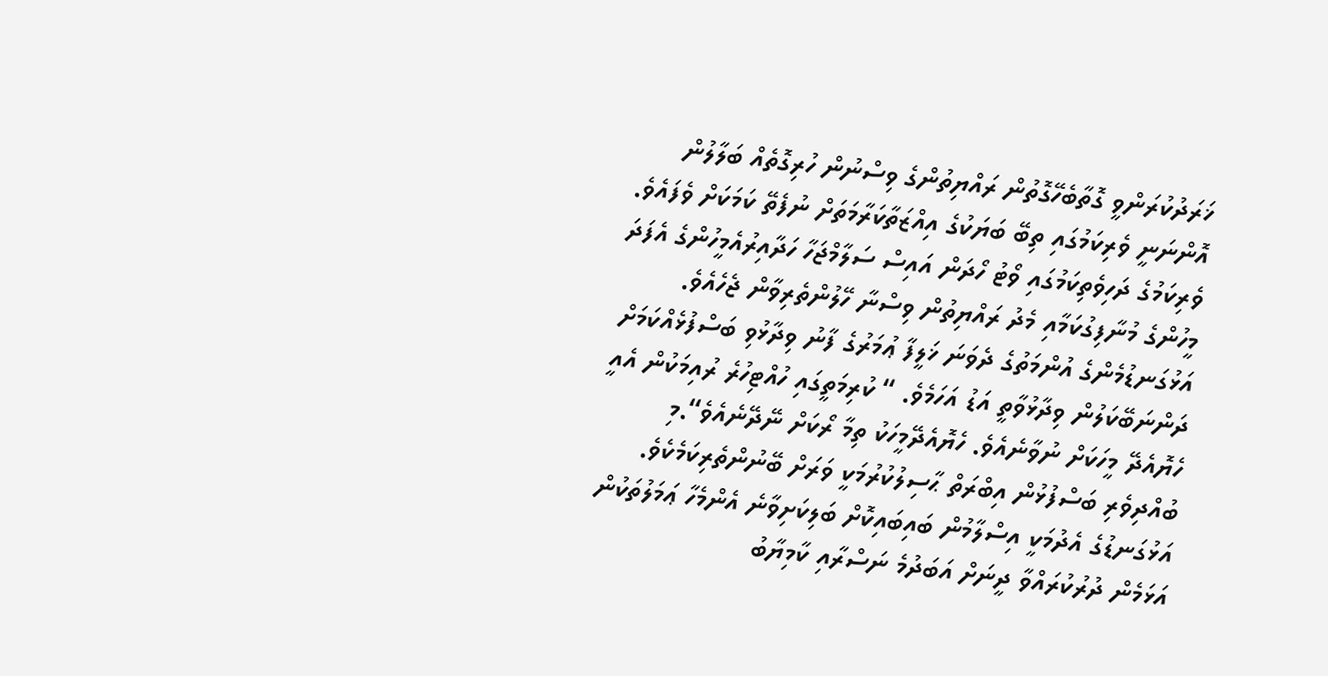ޚަރަދުކުރަންވީ ގޮތާބެހޭގޮތުން ރައްޔިތުންގެ ވިސްނުން ހުރިގޮތެއް ބަލާލުން އޮންނަނީ ވެރިކަމުގައި ތިބޭ ބަޔަކުގެ އިއްޒަތާކަރާމަތަށް ނުފެތޭ ކަމަކަށް ވެފައެވެ.
ވެރިކަމުގެ ދަހިވެތިކަމުގައި ވޯޓު ހޯދަން އައިސް ސަލާމްޖަހާ ހަދާއިރުއެމީހުންގެ އެފަދަ މީހުންގެ މުނާފިގުކަމާއި މެދު ރައްޔިތުން ވިސްނާ ހޭލުންތެރިވާން ޖެހެއެވެ. އަޅުގަނޑުމެންގެ އުންމަތުގެ ދެވަނަ ޚަލީފާ ޢުމަރުގެ ފާނު ވިދާޅުވި ބަސްފުޅެއްކަމަށް ދަންނަބޭކަލުން ވިދާޅުވާތީ އަޑު އަހަމެވެ. “ ކުރިމަތީގައި ހުއްޓިހުރެ ރުއިމަކުން އެއީ ހެޔޮއެދޭ މީހަކަށް ނުވާނެއެވެ. ހެޔޮއެދޭމީހަކު ތިމާ ރޯކަށް ނޭދޭނެއެވެ“.މި ބުއްދިވެރި ބަސްފުޅުން އިބްރަތް ޙާސިލުކުރުމަކީ ވަރަށް ބޭނުންތެރިކަމެކެވެ. އަޅުގަނޑުގެ އެދުމަކީ އިސްލާމުން ބައިބައިކޮށް ބަލިކަށިވާނެ އެންމެހާ ޢަމަލުތަކުން އަޅަމެން ދުރުކުރައްވާ ދީނަށް އަބަދުމެ ނަސްރާއި ކާމިޔާބު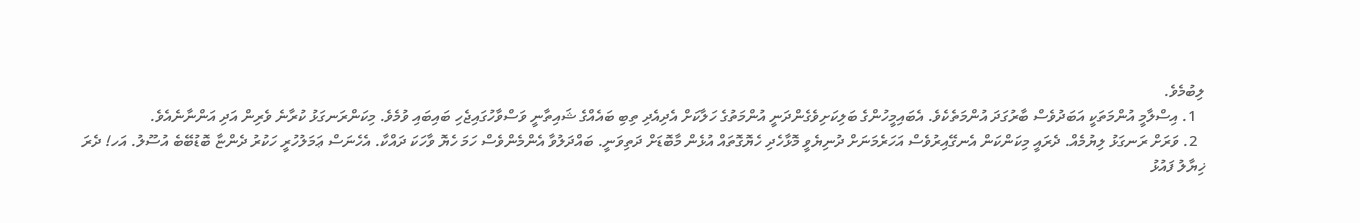ލިބުމެވެ.
  1. އިސްލާމީ އުންމަތަކީ އަބަދުވެސް ބާރުގަދަ އުންމަތެކެވެ. އެބައިމީހުންގެ ބަލިކަށިވެގެންދަނީ އުންމަތުގެ ހަލާކަށް އެދިއެދި ތިބި ބައެއްގެ ޝައިތާނީ ވަސްވާހުގައިޖެހި ބައިބައި ވުމެވެ. މިކަންރަނގަޅު ކުރާނެ ވެރިން އަދި އަންނާނެއެވެ.
  2. ވަރަށް ރަނގަޅު ލިޔުމެއް. ދެރައީ މިކަންކަން އެނގޭއިރުވެސް އަހަރެމަނަށް ދުނިޔެވީ މޮޅާހެދި ހެޔޮގޮތައް އުޅެން މާބޮޑަށް ދަތިވަނީ. ބައްދަލުވާ އެންމެންވެސް ހަމަ ހެޔޮ ވާހަކަ ދައްކާ. އެހެނަސް ޢަމަލުހުރީ ހަކުރު ދެންޏާ ބޮޑުބޭބެ އުސޫލު. އަހ! ދެރަ
ޚިޔާލު ފައުޅު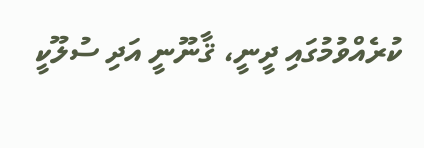ކުރެއްވުމުގައި ދީނީ، ޤާނޫނީ އަދި ސުލޫކީ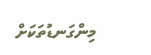މިންގަނޑުތަކަށް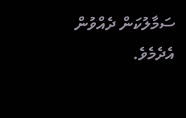ސަމާލުކަން ދެއްވުން އެދެމެވެ.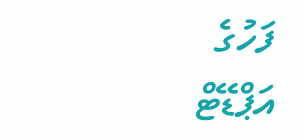ފަހުގެ އަޕްޑޭޓް